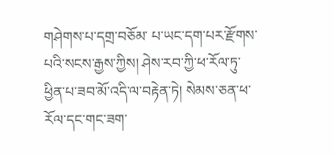གཤེགས་པ་དགྲ་བཅོམ་ པ་ཡང་དག་པར་རྫོགས་པའི་སངས་རྒྱས་ཀྱིས། ཤེས་རབ་ཀྱི་ཕ་རོལ་ཏུ་ཕྱིན་པ་ཟབ་མོ་འདི་ལ་བརྟེན་ཏེ། སེམས་ཅན་ཕ་རོལ་དང་གང་ཟག་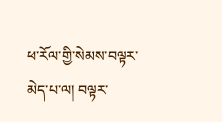ཕ་རོལ་གྱི་སེམས་བལྟར་མེད་པ་ལ། བལྟར་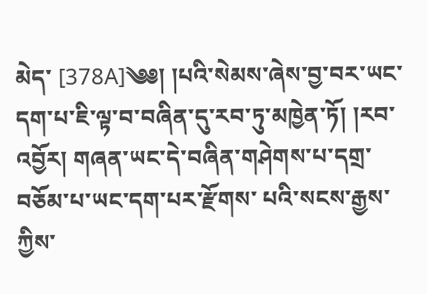མེད་ [378A]༄༅། །པའི་སེམས་ཞེས་བྱ་བར་ཡང་དག་པ་ཇི་ལྟ་བ་བཞིན་དུ་རབ་ཏུ་མཁྱེན་ཏོ། །རབ་འབྱོར། གཞན་ཡང་དེ་བཞིན་གཤེགས་པ་དགྲ་བཅོམ་པ་ཡང་དག་པར་རྫོགས་ པའི་སངས་རྒྱས་ཀྱིས་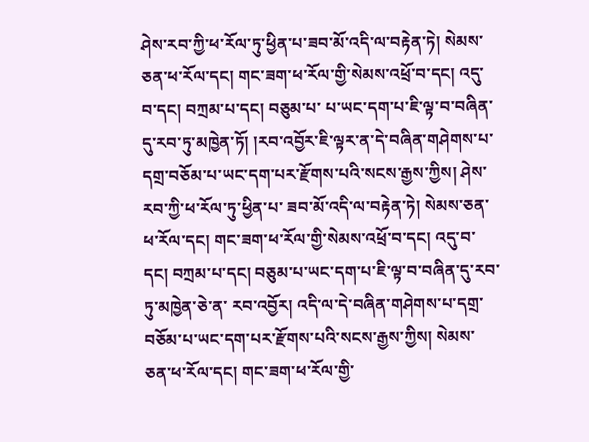ཤེས་རབ་ཀྱི་ཕ་རོལ་ཏུ་ཕྱིན་པ་ཟབ་མོ་འདི་ལ་བརྟེན་ཏེ། སེམས་ཅན་ཕ་རོལ་དང། གང་ཟག་ཕ་རོལ་གྱི་སེམས་འཕྲོ་བ་དང། འདུ་བ་དང། བཀྲམ་པ་དང། བཅུམ་པ་ པ་ཡང་དག་པ་ཇི་ལྟ་བ་བཞིན་དུ་རབ་ཏུ་མཁྱེན་ཏོ། །རབ་འབྱོར་ཇི་ལྟར་ན་དེ་བཞིན་གཤེགས་པ་དགྲ་བཅོམ་པ་ཡང་དག་པར་རྫོགས་པའི་སངས་རྒྱས་ཀྱིས། ཤེས་རབ་ཀྱི་ཕ་རོལ་ཏུ་ཕྱིན་པ་ ཟབ་མོ་འདི་ལ་བརྟེན་ཏེ། སེམས་ཅན་ཕ་རོལ་དང། གང་ཟག་ཕ་རོལ་གྱི་སེམས་འཕྲོ་བ་དང། འདུ་བ་དང། བཀྲམ་པ་དང། བཅུམ་པ་ཡང་དག་པ་ཇི་ལྟ་བ་བཞིན་དུ་རབ་ཏུ་མཁྱེན་ཅེ་ན་ རབ་འབྱོར། འདི་ལ་དེ་བཞིན་གཤེགས་པ་དགྲ་བཅོམ་པ་ཡང་དག་པར་རྫོགས་པའི་སངས་རྒྱས་ཀྱིས། སེམས་ཅན་ཕ་རོལ་དང། གང་ཟག་ཕ་རོལ་གྱི་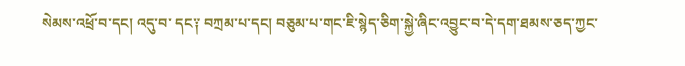སེམས་འཕྲོ་བ་དང། འདུ་བ་ དང༑ བཀྲམ་པ་དང། བཅུམ་པ་གང་ཇི་སྙེད་ཅིག་སྐྱེ་ཞིང་འབྱུང་བ་དེ་དག་ཐམས་ཅད་ཀྱང་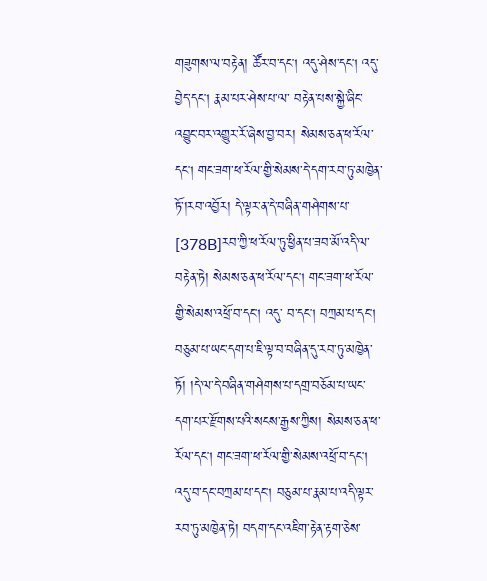གཟུགས་ལ་བརྟེན། ཚོར་བ་དང། འདུ་ཤེས་དང། འདུ་བྱེད་དང། རྣམ་པར་ཤེས་པ་ལ་ བརྟེན་པས་སྐྱེ་ཞིང་འབྱུང་བར་འགྱུར་རོ་ཞེས་བྱ་བར། སེམས་ཅན་ཕ་རོལ་དང། གང་ཟག་ཕ་རོལ་གྱི་སེམས་དེ་དག་རབ་ཏུ་མཁྱེན་ཏོ་།རབ་འབྱོར། དེ་ལྟར་ན་དེ་བཞིན་གཤེགས་པ་ [378B]རབ་ཀྱི་ཕ་རོལ་ཏུ་ཕྱིན་པ་ཟབ་མོ་འདི་ལ་བརྟེན་ཏེ། སེམས་ཅན་ཕ་རོལ་དང། གང་ཟག་ཕ་རོལ་གྱི་སེམས་འཕྲོ་བ་དང། འདུ་ བ་དང། བཀྲམ་པ་དང། བཅུམ་པ་ཡང་དག་པ་ཇི་ལྟ་བ་བཞིན་དུ་རབ་ཏུ་མཁྱེན་ཏོ། །དེ་ལ་དེ་བཞིན་གཤེགས་པ་དགྲ་བཅོམ་པ་ཡང་དག་པར་རྫོགས་པའི་སངས་རྒྱས་ཀྱིས། སེམས་ཅན་ཕ་ རོལ་དང། གང་ཟག་ཕ་རོལ་གྱི་སེམས་འཕྲོ་བ་དང། འདུ་བ་དང་བཀྲམ་པ་དང། བཅུམ་པ་རྣམ་པ་འདི་ལྟར་རབ་ཏུ་མཁྱེན་ཏེ། བདག་དང་འཇིག་རྟེན་རྟག་ཅེས་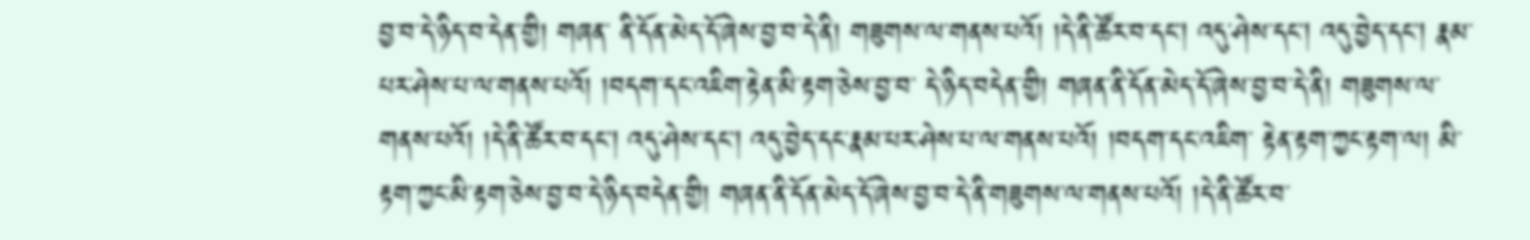བྱ་བ་དེ་ཉིད་བ་དེན་གྱི། གཞན་ ནི་དོན་མེད་དོ་ཞེས་བྱ་བ་དེ་ནི། གཟུགས་ལ་གནས་པའོ། །དེ་ནི་ཚོར་བ་དང། འདུ་ཤེས་དང། འདུ་བྱེད་དང། རྣམ་པར་ཤེས་པ་ལ་གནས་པའོ། །བདག་དང་འཇིག་རྟེན་མི་རྟག་ཅེས་བྱ་བ་ དེ་ཉིད་བདེན་གྱི། གཞན་ནི་དོན་མེད་དོ་ཞེས་བྱ་བ་དེ་ནི། གཟུགས་ལ་གནས་པའོ། །དེ་ནི་ཚོར་བ་དང། འདུ་ཤེས་དང། འདུ་བྱེད་དང་རྣམ་པར་ཤེས་པ་ལ་གནས་པའོ། །བདག་དང་འཇིག་ རྟེན་རྟག་ཀྱང་རྟག་ལ། མི་རྟག་ཀྱང་མི་རྟག་ཅེས་བྱ་བ་དེ་ཉིད་བདེན་གྱི། གཞན་ནི་དོན་མེད་དོ་ཞེས་བྱ་བ་དེ་ནི་གཟུགས་ལ་གནས་པའོ། །དེ་ནི་ཚོར་བ་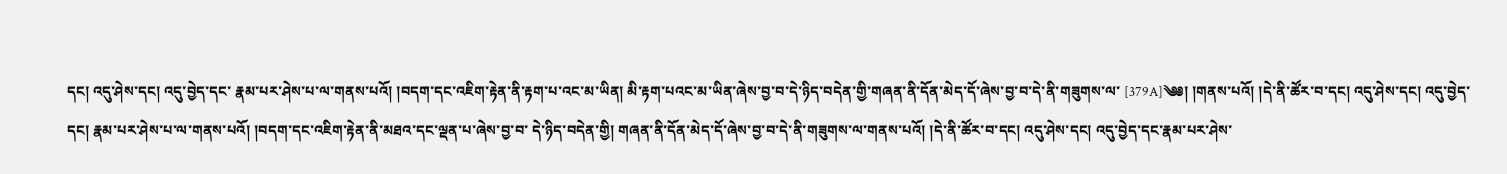དང། འདུ་ཤེས་དང། འདུ་བྱེད་དང་ རྣམ་པར་ཤེས་པ་ལ་གནས་པའོ། །བདག་དང་འཇིག་རྟེན་ནི་རྟག་པ་འང་མ་ཡིན། མི་རྟག་པའང་མ་ཡིན་ཞེས་བྱ་བ་དེ་ཉིད་བདེན་གྱི་གཞན་ནི་དོན་མེད་དོ་ཞེས་བྱ་བ་དེ་ནི་གཟུགས་ལ་ [379A]༄༅། །གནས་པའོ། །དེ་ནི་ཚོར་བ་དང། འདུ་ཤེས་དང། འདུ་བྱེད་དང། རྣམ་པར་ཤེས་པ་ལ་གནས་པའོ། །བདག་དང་འཇིག་རྟེན་ནི་མཐའ་དང་ལྡན་པ་ཞེས་བྱ་བ་ དེ་ཉིད་བདེན་གྱི། གཞན་ནི་དོན་མེད་དོ་ཞེས་བྱ་བ་དེ་ནི་གཟུགས་ལ་གནས་པའོ། །དེ་ནི་ཚོར་བ་དང། འདུ་ཤེས་དང། འདུ་བྱེད་དང་རྣམ་པར་ཤེས་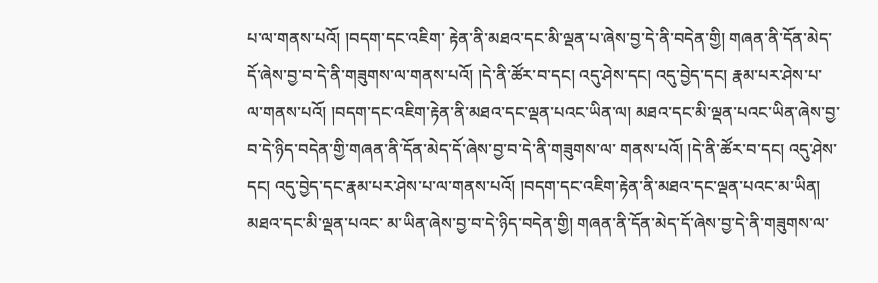པ་ལ་གནས་པའོ། །བདག་དང་འཇིག་ རྟེན་ནི་མཐའ་དང་མི་ལྡན་པ་ཞེས་བྱ་དེ་ནི་བདེན་གྱི། གཞན་ནི་དོན་མེད་དོ་ཞེས་བྱ་བ་དེ་ནི་གཟུགས་ལ་གནས་པའོ། །དེ་ནི་ཚོར་བ་དང། འདུ་ཤེས་དང། འདུ་བྱེད་དང། རྣམ་པར་ཤེས་པ་ ལ་གནས་པའོ། །བདག་དང་འཇིག་རྟེན་ནི་མཐའ་དང་ལྡན་པའང་ཡིན་ལ། མཐའ་དང་མི་ལྡན་པའང་ཡིན་ཞེས་བྱ་བ་དེ་ཉིད་བདེན་གྱི་གཞན་ནི་དོན་མེད་དོ་ཞེས་བྱ་བ་དེ་ནི་གཟུགས་ལ་ གནས་པའོ། །དེ་ནི་ཚོར་བ་དང། འདུ་ཤེས་དང། འདུ་བྱེད་དང་རྣམ་པར་ཤེས་པ་ལ་གནས་པའོ། །བདག་དང་འཇིག་རྟེན་ནི་མཐའ་དང་ལྡན་པའང་མ་ཡིན། མཐའ་དང་མི་ལྡན་པའང་ མ་ཡིན་ཞེས་བྱ་བ་དེ་ཉིད་བདེན་གྱི། གཞན་ནི་དོན་མེད་དོ་ཞེས་བྱ་དེ་ནི་གཟུགས་ལ་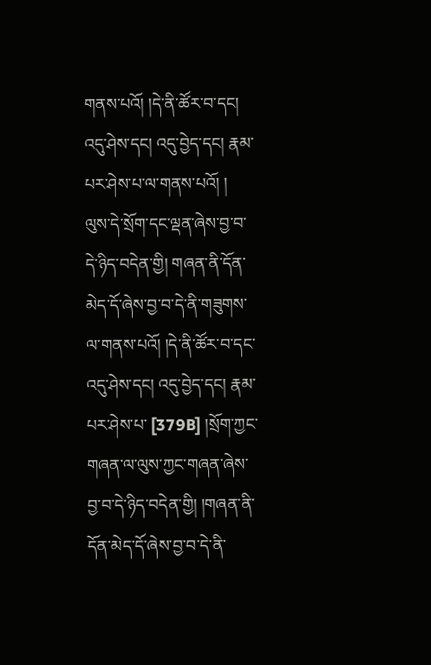གནས་པའོ། །དེ་ནི་ཚོར་བ་དང། འདུ་ཤེས་དང། འདུ་བྱེད་དང། རྣམ་པར་ཤེས་པ་ལ་གནས་པའོ། ། ལུས་དེ་སྲོག་དང་ལྡན་ཞེས་བྱ་བ་དེ་ཉིད་བདེན་གྱི། གཞན་ནི་དོན་མེད་དོ་ཞེས་བྱ་བ་དེ་ནི་གཟུགས་ལ་གནས་པའོ། །དེ་ནི་ཚོར་བ་དང་འདུ་ཤེས་དང། འདུ་བྱེད་དང། རྣམ་པར་ཤེས་པ་ [379B] །སྲོག་ཀྱང་གཞན་ལ་ལུས་ཀྱང་གཞན་ཞེས་བྱ་བ་དེ་ཉིད་བདེན་གྱི། །གཞན་ནི་དོན་མེད་དོ་ཞེས་བྱ་བ་དེ་ནི་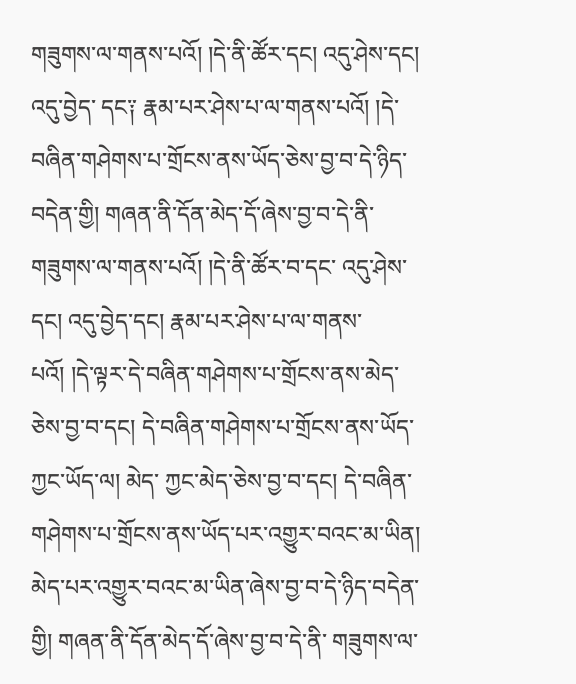གཟུགས་ལ་གནས་པའོ། །དེ་ནི་ཚོར་དང། འདུ་ཤེས་དང། འདུ་བྱེད་ དང༑ རྣམ་པར་ཤེས་པ་ལ་གནས་པའོ། །དེ་བཞིན་གཤེགས་པ་གྲོངས་ནས་ཡོད་ཅེས་བྱ་བ་དེ་ཉིད་བདེན་གྱི། གཞན་ནི་དོན་མེད་དོ་ཞེས་བྱ་བ་དེ་ནི་གཟུགས་ལ་གནས་པའོ། །དེ་ནི་ཚོར་བ་དང་ འདུ་ཤེས་དང། འདུ་བྱེད་དང། རྣམ་པར་ཤེས་པ་ལ་གནས་པའོ། །དེ་ལྟར་དེ་བཞིན་གཤེགས་པ་གྲོངས་ནས་མེད་ཅེས་བྱ་བ་དང། དེ་བཞིན་གཤེགས་པ་གྲོངས་ནས་ཡོད་ཀྱང་ཡོད་ལ། མེད་ ཀྱང་མེད་ཅེས་བྱ་བ་དང། དེ་བཞིན་གཤེགས་པ་གྲོངས་ནས་ཡོད་པར་འགྱུར་བའང་མ་ཡིན། མེད་པར་འགྱུར་བའང་མ་ཡིན་ཞེས་བྱ་བ་དེ་ཉིད་བདེན་གྱི། གཞན་ནི་དོན་མེད་དོ་ཞེས་བྱ་བ་དེ་ནི་ གཟུགས་ལ་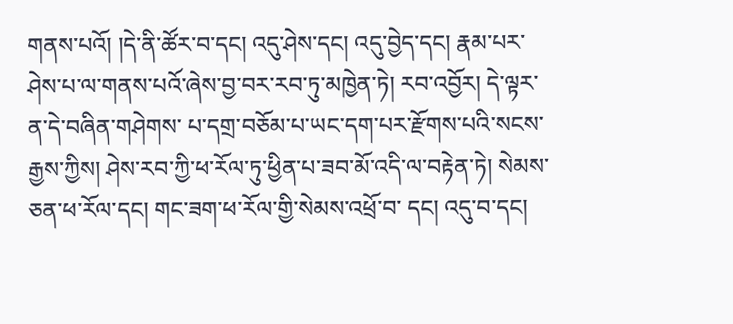གནས་པའོ། །དེ་ནི་ཚོར་བ་དང། འདུ་ཤེས་དང། འདུ་བྱེད་དང། རྣམ་པར་ཤེས་པ་ལ་གནས་པའོ་ཞེས་བྱ་བར་རབ་ཏུ་མཁྱེན་ཏེ། རབ་འབྱོར། དེ་ལྟར་ན་དེ་བཞིན་གཤེགས་ པ་དགྲ་བཅོམ་པ་ཡང་དག་པར་རྫོགས་པའི་སངས་རྒྱས་ཀྱིས། ཤེས་རབ་ཀྱི་ཕ་རོལ་ཏུ་ཕྱིན་པ་ཟབ་མོ་འདི་ལ་བརྟེན་ཏེ། སེམས་ཅན་ཕ་རོལ་དང། གང་ཟག་ཕ་རོལ་གྱི་སེམས་འཕྲོ་བ་ དང། འདུ་བ་དང།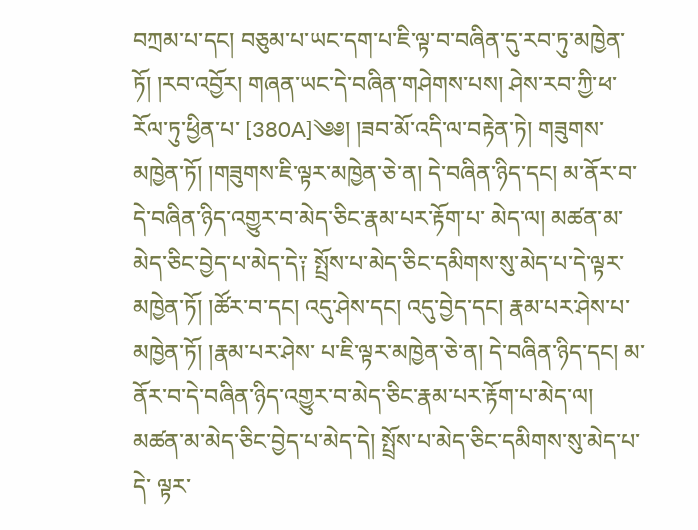བཀྲམ་པ་དང། བཅུམ་པ་ཡང་དག་པ་ཇི་ལྟ་བ་བཞིན་དུ་རབ་ཏུ་མཁྱེན་ཏོ། །རབ་འབྱོར། གཞན་ཡང་དེ་བཞིན་གཤེགས་པས། ཤེས་རབ་ཀྱི་ཕ་རོལ་ཏུ་ཕྱིན་པ་ [380A]༄༅། །ཟབ་མོ་འདི་ལ་བརྟེན་ཏེ། གཟུགས་མཁྱེན་ཏོ། །གཟུགས་ཇི་ལྟར་མཁྱེན་ཅེ་ན། དེ་བཞིན་ཉིད་དང། མ་ནོར་བ་དེ་བཞིན་ཉིད་འགྱུར་བ་མེད་ཅིང་རྣམ་པར་རྟོག་པ་ མེད་ལ། མཚན་མ་མེད་ཅིང་བྱེད་པ་མེད་དེ༑ སྤྲོས་པ་མེད་ཅིང་དམིགས་སུ་མེད་པ་དེ་ལྟར་མཁྱེན་ཏོ། །ཚོར་བ་དང། འདུ་ཤེས་དང། འདུ་བྱེད་དང། རྣམ་པར་ཤེས་པ་མཁྱེན་ཏོ། །རྣམ་པར་ཤེས་ པ་ཇི་ལྟར་མཁྱེན་ཅེ་ན། དེ་བཞིན་ཉིད་དང། མ་ནོར་བ་དེ་བཞིན་ཉིད་འགྱུར་བ་མེད་ཅིང་རྣམ་པར་རྟོག་པ་མེད་ལ། མཚན་མ་མེད་ཅིང་བྱེད་པ་མེད་དེ། སྤྲོས་པ་མེད་ཅིང་དམིགས་སུ་མེད་པ་དེ་ ལྟར་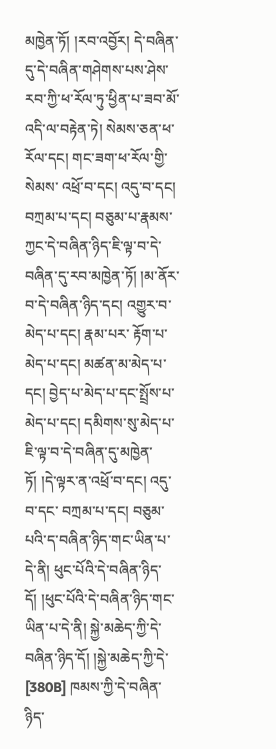མཁྱེན་ཏོ། །རབ་འབྱོར། དེ་བཞིན་དུ་དེ་བཞིན་གཤེགས་པས་ཤེས་རབ་ཀྱི་ཕ་རོལ་ཏུ་ཕྱིན་པ་ཟབ་མོ་འདི་ལ་བརྟེན་ཏེ། སེམས་ཅན་ཕ་རོལ་དང། གང་ཟག་ཕ་རོལ་གྱི་སེམས་ འཕྲོ་བ་དང། འདུ་བ་དང། བཀྲམ་པ་དང། བཅུམ་པ་རྣམས་ཀྱང་དེ་བཞིན་ཉིད་ཇི་ལྟ་བ་དེ་བཞིན་དུ་རབ་མཁྱེན་ཏོ། །མ་ནོར་བ་དེ་བཞིན་ཉིད་དང། འགྱུར་བ་མེད་པ་དང། རྣམ་པར་ རྟོག་པ་མེད་པ་དང། མཚན་མ་མེད་པ་དང། བྱེད་པ་མེད་པ་དང་སྤྲོས་པ་མེད་པ་དང། དམིགས་སུ་མེད་པ་ཇི་ལྟ་བ་དེ་བཞིན་དུ་མཁྱེན་ཏོ། །དེ་ལྟར་ན་འཕྲོ་བ་དང། འདུ་བ་དང་ བཀྲམ་པ་དང། བཅུམ་པའི་ད་བཞིན་ཉིད་གང་ཡིན་པ་དེ་ནི། ཕུང་པོའི་དེ་བཞིན་ཉིད་དོ། །ཕུང་པོའི་དེ་བཞིན་ཉིད་གང་ཡིན་པ་དེ་ནི། སྐྱེ་མཆེད་ཀྱི་དེ་བཞིན་ཉིད་དོ། །སྐྱེ་མཆེད་ཀྱི་དེ་ [380B] ཁམས་ཀྱི་དེ་བཞིན་ཉིད་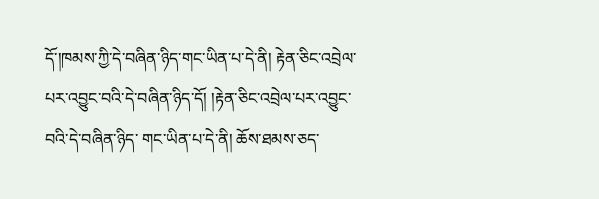དོ་།ཁམས་ཀྱི་དེ་བཞིན་ཉིད་གང་ཡིན་པ་དེ་ནི། རྟེན་ཅིང་འབྲེལ་པར་འབྱུང་བའི་དེ་བཞིན་ཉིད་དོ། །རྟེན་ཅིང་འབྲེལ་པར་འབྱུང་བའི་དེ་བཞིན་ཉིད་ གང་ཡིན་པ་དེ་ནི། ཆོས་ཐམས་ཅད་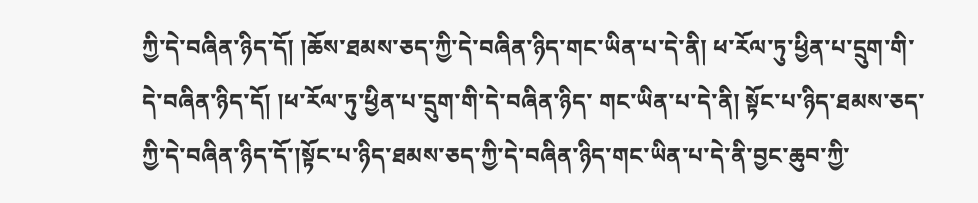ཀྱི་དེ་བཞིན་ཉིད་དོ། །ཆོས་ཐམས་ཅད་ཀྱི་དེ་བཞིན་ཉིད་གང་ཡིན་པ་དེ་ནི། ཕ་རོལ་ཏུ་ཕྱིན་པ་དྲུག་གི་དེ་བཞིན་ཉིད་དོ། །ཕ་རོལ་ཏུ་ཕྱིན་པ་དྲུག་གི་དེ་བཞིན་ཉིད་ གང་ཡིན་པ་དེ་ནི། སྟོང་པ་ཉིད་ཐམས་ཅད་ཀྱི་དེ་བཞིན་ཉིད་དོ་།སྟོང་པ་ཉིད་ཐམས་ཅད་ཀྱི་དེ་བཞིན་ཉིད་གང་ཡིན་པ་དེ་ནི་བྱང་ཆུབ་ཀྱི་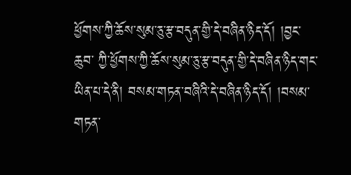ཕྱོགས་ཀྱི་ཆོས་སུམ་ཅུ་རྩ་བདུན་གྱི་དེ་བཞིན་ཉིད་དོ། །བྱང་ཆུབ་ ཀྱི་ཕྱོགས་ཀྱི་ཆོས་སུམ་ཅུ་རྩ་བདུན་གྱི་དེ་བཞིན་ཉིད་གང་ཡིན་པ་དེ་ནི། བསམ་གཏན་བཞིའི་དེ་བཞིན་ཉིད་དོ། །བསམ་གཏན་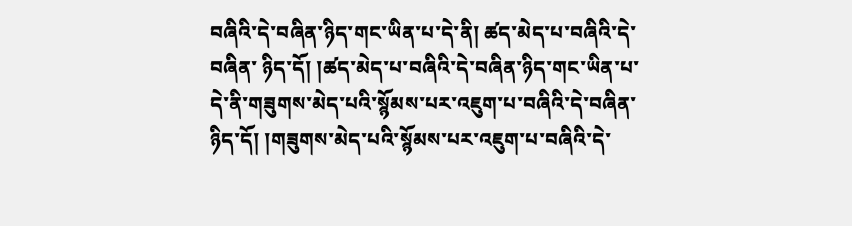བཞིའི་དེ་བཞིན་ཉིད་གང་ཡིན་པ་དེ་ནི། ཚད་མེད་པ་བཞིའི་དེ་བཞིན་ ཉིད་དོ། །ཚད་མེད་པ་བཞིའི་དེ་བཞིན་ཉིད་གང་ཡིན་པ་དེ་ནི་གཟུགས་མེད་པའི་སྙོམས་པར་འཇུག་པ་བཞིའི་དེ་བཞིན་ཉིད་དོ། །གཟུགས་མེད་པའི་སྙོམས་པར་འཇུག་པ་བཞིའི་དེ་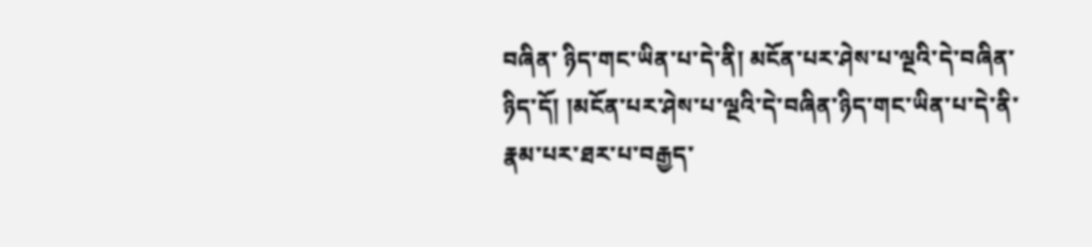བཞིན་ ཉིད་གང་ཡིན་པ་དེ་ནི། མངོན་པར་ཤེས་པ་ལྔའི་དེ་བཞིན་ཉིད་དོ། །མངོན་པར་ཤེས་པ་ལྔའི་དེ་བཞིན་ཉིད་གང་ཡིན་པ་དེ་ནི་རྣམ་པར་ཐར་པ་བརྒྱད་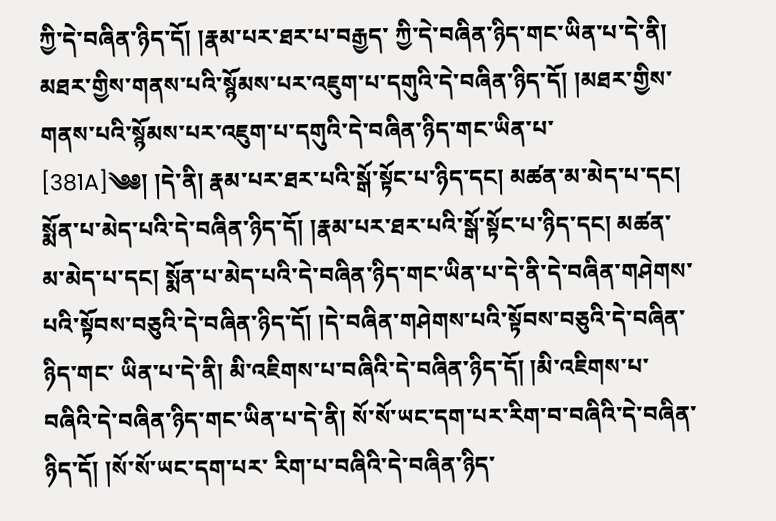ཀྱི་དེ་བཞིན་ཉིད་དོ། །རྣམ་པར་ཐར་པ་བརྒྱད་ ཀྱི་དེ་བཞིན་ཉིད་གང་ཡིན་པ་དེ་ནི། མཐར་གྱིས་གནས་པའི་སྙོམས་པར་འཇུག་པ་དགུའི་དེ་བཞིན་ཉིད་དོ། །མཐར་གྱིས་གནས་པའི་སྙོམས་པར་འཇུག་པ་དགུའི་དེ་བཞིན་ཉིད་གང་ཡིན་པ་ [381A]༄༅། །དེ་ནི། རྣམ་པར་ཐར་པའི་སྒོ་སྟོང་པ་ཉིད་དང། མཚན་མ་མེད་པ་དང། སྨོན་པ་མེད་པའི་དེ་བཞིན་ཉིད་དོ། །རྣམ་པར་ཐར་པའི་སྒོ་སྟོང་པ་ཉིད་དང། མཚན་ མ་མེད་པ་དང། སྨོན་པ་མེད་པའི་དེ་བཞིན་ཉིད་གང་ཡིན་པ་དེ་ནི་དེ་བཞིན་གཤེགས་པའི་སྟོབས་བཅུའི་དེ་བཞིན་ཉིད་དོ། །དེ་བཞིན་གཤེགས་པའི་སྟོབས་བཅུའི་དེ་བཞིན་ཉིད་གང་ ཡིན་པ་དེ་ནི། མི་འཇིགས་པ་བཞིའི་དེ་བཞིན་ཉིད་དོ། །མི་འཇིགས་པ་བཞིའི་དེ་བཞིན་ཉིད་གང་ཡིན་པ་དེ་ནི། སོ་སོ་ཡང་དག་པར་རིག་བ་བཞིའི་དེ་བཞིན་ཉིད་དོ། །སོ་སོ་ཡང་དག་པར་ རིག་པ་བཞིའི་དེ་བཞིན་ཉིད་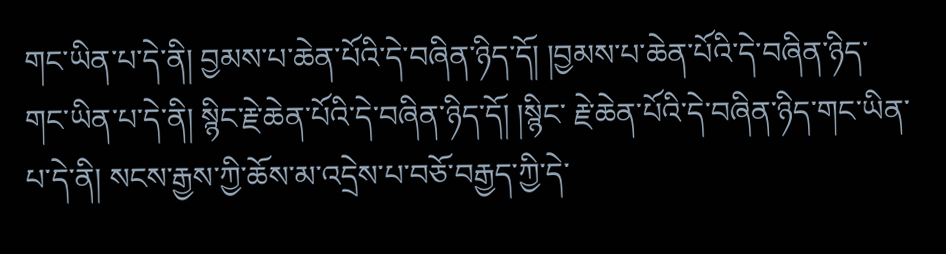གང་ཡིན་པ་དེ་ནི། བྱམས་པ་ཆེན་པོའི་དེ་བཞིན་ཉིད་དོ། །བྱམས་པ་ཆེན་པོའི་དེ་བཞིན་ཉིད་གང་ཡིན་པ་དེ་ནི། སྙིང་རྗེ་ཆེན་པོའི་དེ་བཞིན་ཉིད་དོ། །སྙིང་ རྗེ་ཆེན་པོའི་དེ་བཞིན་ཉིད་གང་ཡིན་པ་དེ་ནི། སངས་རྒྱས་ཀྱི་ཆོས་མ་འདྲེས་པ་བཅོ་བརྒྱད་ཀྱི་དེ་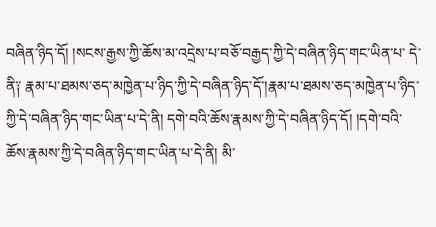བཞིན་ཉིད་དོ། །སངས་རྒྱས་ཀྱི་ཆོས་མ་འདྲེས་པ་བཅོ་བརྒྱད་ཀྱི་དེ་བཞིན་ཉིད་གང་ཡིན་པ་ དེ་ནི༑ རྣམ་པ་ཐམས་ཅད་མཁྱེན་པ་ཉིད་ཀྱི་དེ་བཞིན་ཉིད་དོ་།རྣམ་པ་ཐམས་ཅད་མཁྱེན་པ་ཉིད་ཀྱི་དེ་བཞིན་ཉིད་གང་ཡིན་པ་དེ་ནི། དགེ་བའི་ཆོས་རྣམས་ཀྱི་དེ་བཞིན་ཉིད་དོ། །དགེ་བའི་ ཆོས་རྣམས་ཀྱི་དེ་བཞིན་ཉིད་གང་ཡིན་པ་དེ་ནི། མི་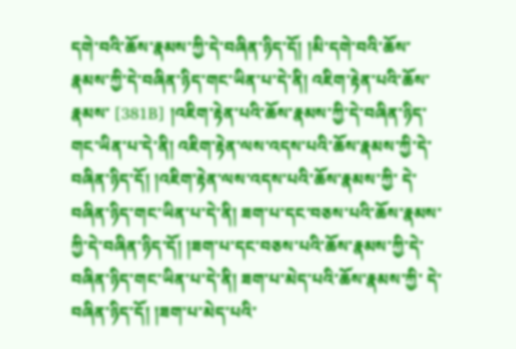དགེ་བའི་ཆོས་རྣམས་ཀྱི་དེ་བཞིན་ཉིད་དོ། །མི་དགེ་བའི་ཆོས་རྣམས་ཀྱི་དེ་བཞིན་ཉིད་གང་ཡིན་པ་དེ་ནི། འཇིག་རྟེན་པའི་ཆོས་རྣམས་ [381B] །འཇིག་རྟེན་པའི་ཆོས་རྣམས་ཀྱི་དེ་བཞིན་ཉིད་གང་ཡིན་པ་དེ་ནི། འཇིག་རྟེན་ལས་འདས་པའི་ཆོས་རྣམས་ཀྱི་དེ་བཞིན་ཉིད་དོ། །འཇིག་རྟེན་ལས་འདས་པའི་ཆོས་རྣམས་ཀྱི་ དེ་བཞིན་ཉིད་གང་ཡིན་པ་དེ་ནི། ཟག་པ་དང་བཅས་པའི་ཆོས་རྣམས་ཀྱི་དེ་བཞིན་ཉིད་དོ། །ཟག་པ་དང་བཅས་པའི་ཆོས་རྣམས་ཀྱི་དེ་བཞིན་ཉིད་གང་ཡིན་པ་དེ་ནི། ཟག་པ་མེད་པའི་ཆོས་རྣམས་ཀྱི་ དེ་བཞིན་ཉིད་དོ། །ཟག་པ་མེད་པའི་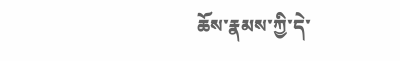ཆོས་རྣམས་ཀྱི་དེ་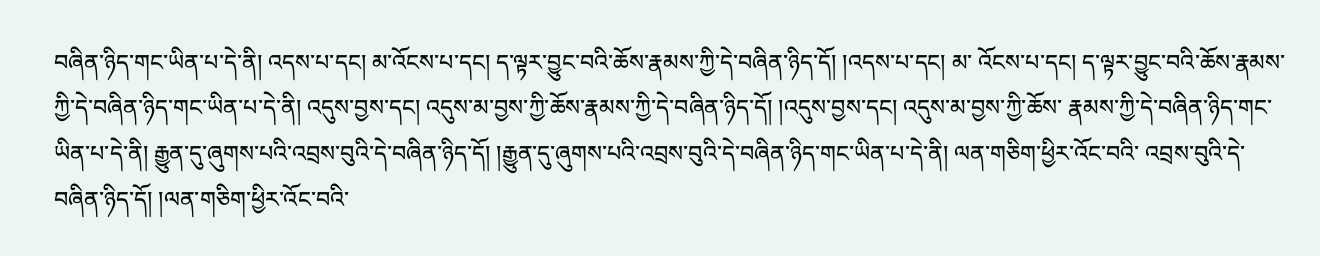བཞིན་ཉིད་གང་ཡིན་པ་དེ་ནི། འདས་པ་དང། མ་འོངས་པ་དང། ད་ལྟར་བྱུང་བའི་ཆོས་རྣམས་ཀྱི་དེ་བཞིན་ཉིད་དོ། །འདས་པ་དང། མ་ འོངས་པ་དང། ད་ལྟར་བྱུང་བའི་ཆོས་རྣམས་ཀྱི་དེ་བཞིན་ཉིད་གང་ཡིན་པ་དེ་ནི། འདུས་བྱས་དང། འདུས་མ་བྱས་ཀྱི་ཆོས་རྣམས་ཀྱི་དེ་བཞིན་ཉིད་དོ། །འདུས་བྱས་དང། འདུས་མ་བྱས་ཀྱི་ཆོས་ རྣམས་ཀྱི་དེ་བཞིན་ཉིད་གང་ཡིན་པ་དེ་ནི། རྒྱུན་དུ་ཞུགས་པའི་འབྲས་བུའི་དེ་བཞིན་ཉིད་དོ། །རྒྱུན་དུ་ཞུགས་པའི་འབྲས་བུའི་དེ་བཞིན་ཉིད་གང་ཡིན་པ་དེ་ནི། ལན་གཅིག་ཕྱིར་འོང་བའི་ འབྲས་བུའི་དེ་བཞིན་ཉིད་དོ། །ལན་གཅིག་ཕྱིར་འོང་བའི་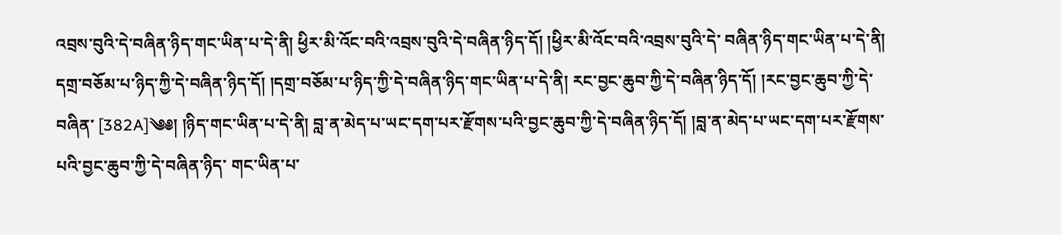འབྲས་བུའི་དེ་བཞིན་ཉིད་གང་ཡིན་པ་དེ་ནི། ཕྱིར་མི་འོང་བའི་འབྲས་བུའི་དེ་བཞིན་ཉིད་དོ། །ཕྱིར་མི་འོང་བའི་འབྲས་བུའི་དེ་ བཞིན་ཉིད་གང་ཡིན་པ་དེ་ནི། དགྲ་བཅོམ་པ་ཉིད་ཀྱི་དེ་བཞིན་ཉིད་དོ། །དགྲ་བཅོམ་པ་ཉིད་ཀྱི་དེ་བཞིན་ཉིད་གང་ཡིན་པ་དེ་ནི། རང་བྱང་ཆུབ་ཀྱི་དེ་བཞིན་ཉིད་དོ། །རང་བྱང་ཆུབ་ཀྱི་དེ་བཞིན་ [382A]༄༅། །ཉིད་གང་ཡིན་པ་དེ་ནི། བླ་ན་མེད་པ་ཡང་དག་པར་རྫོགས་པའི་བྱང་ཆུབ་ཀྱི་དེ་བཞིན་ཉིད་དོ། །བླ་ན་མེད་པ་ཡང་དག་པར་རྫོགས་པའི་བྱང་ཆུབ་ཀྱི་དེ་བཞིན་ཉིད་ གང་ཡིན་པ་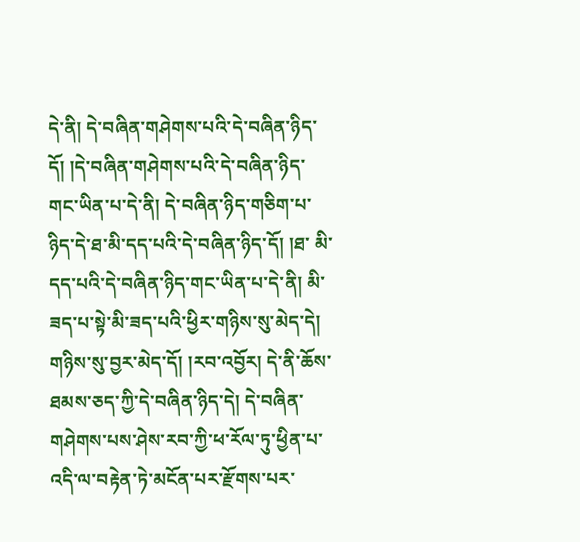དེ་ནི། དེ་བཞིན་གཤེགས་པའི་དེ་བཞིན་ཉིད་དོ། །དེ་བཞིན་གཤེགས་པའི་དེ་བཞིན་ཉིད་གང་ཡིན་པ་དེ་ནི། དེ་བཞིན་ཉིད་གཅིག་པ་ཉིད་དེ་ཐ་མི་དད་པའི་དེ་བཞིན་ཉིད་དོ། །ཐ་ མི་དད་པའི་དེ་བཞིན་ཉིད་གང་ཡིན་པ་དེ་ནི། མི་ཟད་པ་སྟེ་མི་ཟད་པའི་ཕྱིར་གཉིས་སུ་མེད་དེ། གཉིས་སུ་བྱར་མེད་དོ། །རབ་འབྱོར། དེ་ནི་ཆོས་ཐམས་ཅད་ཀྱི་དེ་བཞིན་ཉིད་དེ། དེ་བཞིན་ གཤེགས་པས་ཤེས་རབ་ཀྱི་ཕ་རོལ་ཏུ་ཕྱིན་པ་འདི་ལ་བརྟེན་ཏེ་མངོན་པར་རྫོགས་པར་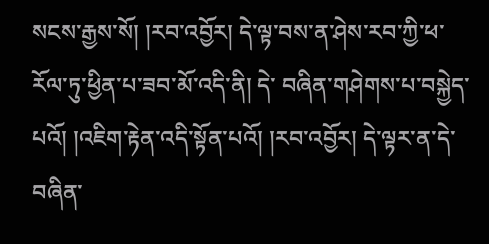སངས་རྒྱས་སོ། །རབ་འབྱོར། དེ་ལྟ་བས་ན་ཤེས་རབ་ཀྱི་ཕ་རོལ་ཏུ་ཕྱིན་པ་ཟབ་མོ་འདི་ནི། དེ་ བཞིན་གཤེགས་པ་བསྐྱེད་པའོ། །འཇིག་རྟེན་འདི་སྟོན་པའོ། །རབ་འབྱོར། དེ་ལྟར་ན་དེ་བཞིན་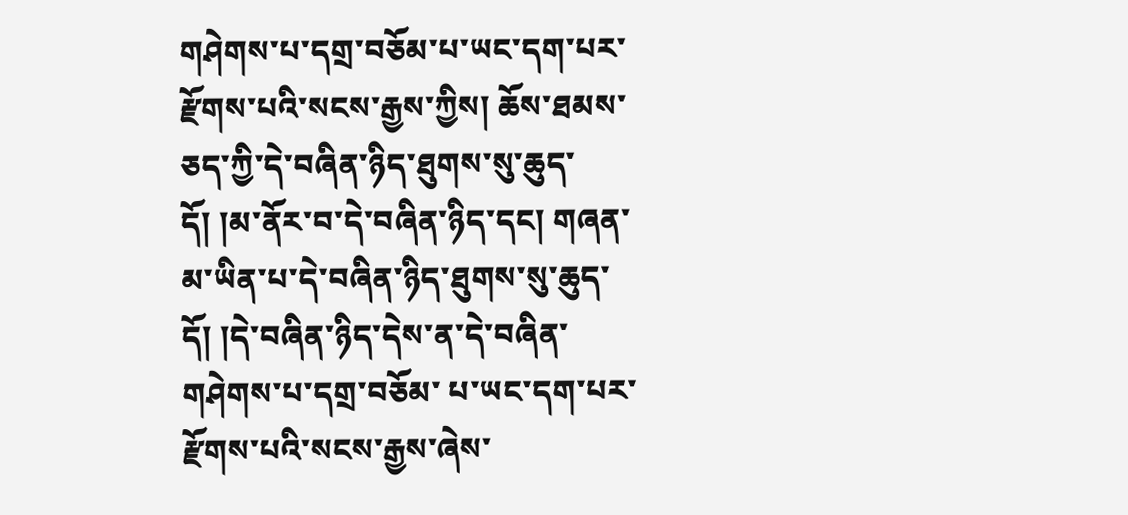གཤེགས་པ་དགྲ་བཅོམ་པ་ཡང་དག་པར་རྫོགས་པའི་སངས་རྒྱས་ཀྱིས། ཆོས་ཐམས་ ཅད་ཀྱི་དེ་བཞིན་ཉིད་ཐུགས་སུ་ཆུད་དོ། །མ་ནོར་བ་དེ་བཞིན་ཉིད་དང། གཞན་མ་ཡིན་པ་དེ་བཞིན་ཉིད་ཐུགས་སུ་ཆུད་དོ། །དེ་བཞིན་ཉིད་དེས་ན་དེ་བཞིན་གཤེགས་པ་དགྲ་བཅོམ་ པ་ཡང་དག་པར་རྫོགས་པའི་སངས་རྒྱས་ཞེས་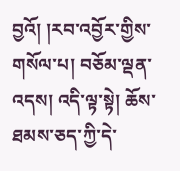བྱའོ། །རབ་འབྱོར་གྱིས་གསོལ་པ། བཅོམ་ལྡན་འདས། འདི་ལྟ་སྟེ། ཆོས་ཐམས་ཅད་ཀྱི་དེ་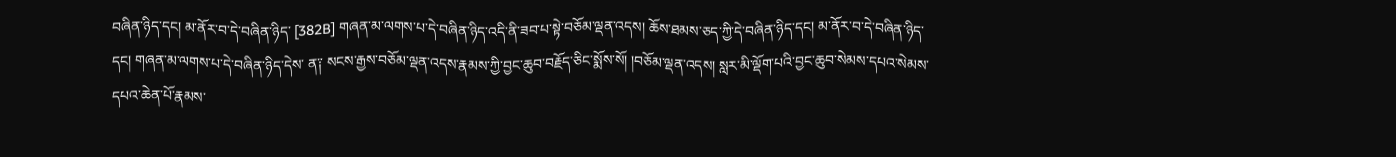བཞིན་ཉིད་དང། མ་ནོར་བ་དེ་བཞིན་ཉིད་ [382B] གཞན་མ་ལགས་པ་དེ་བཞིན་ཉིད་འདི་ནི་ཟབ་པ་སྟེ་བཅོམ་ལྡན་འདས། ཆོས་ཐམས་ཅད་ཀྱི་དེ་བཞིན་ཉིད་དང། མ་ནོར་བ་དེ་བཞིན་ཉིད་དང། གཞན་མ་ལགས་པ་དེ་བཞིན་ཉིད་དེས་ ན༑ སངས་རྒྱས་བཅོམ་ལྡན་འདས་རྣམས་ཀྱི་བྱང་ཆུབ་བརྗོད་ཅིང་སྨོས་སོ། །བཅོམ་ལྡན་འདས། སླར་མི་ལྡོག་པའི་བྱང་ཆུབ་སེམས་དཔའ་སེམས་དཔའ་ཆེན་པོ་རྣམས་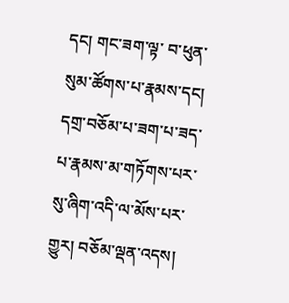དང། གང་ཟག་ལྟ་ བ་ཕུན་སུམ་ཚོགས་པ་རྣམས་དང། དགྲ་བཅོམ་པ་ཟག་པ་ཟད་པ་རྣམས་མ་གཏོགས་པར་སུ་ཞིག་འདི་ལ་མོས་པར་གྱུར། བཅོམ་ལྡན་འདས།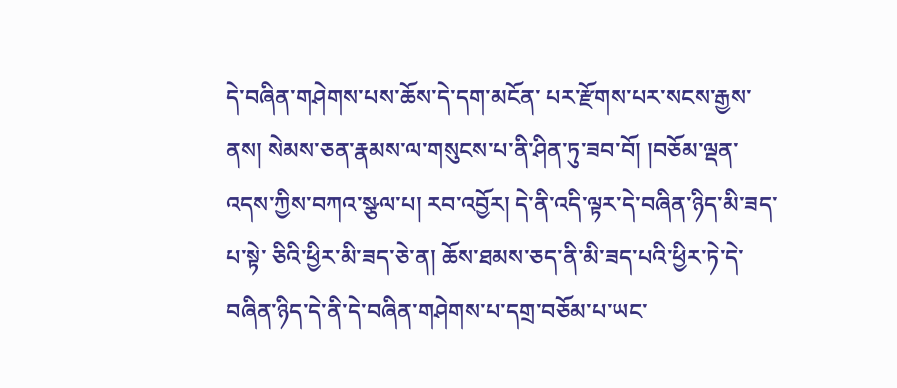དེ་བཞིན་གཤེགས་པས་ཆོས་དེ་དག་མངོན་ པར་རྫོགས་པར་སངས་རྒྱས་ནས། སེམས་ཅན་རྣམས་ལ་གསུངས་པ་ནི་ཤིན་ཏུ་ཟབ་བོ། །བཅོམ་ལྡན་འདས་ཀྱིས་བཀའ་སྩལ་པ། རབ་འབྱོར། དེ་ནི་འདི་ལྟར་དེ་བཞིན་ཉིད་མི་ཟད་པ་སྟེ་ ཅིའི་ཕྱིར་མི་ཟད་ཅེ་ན། ཆོས་ཐམས་ཅད་ནི་མི་ཟད་པའི་ཕྱིར་ཏེ་དེ་བཞིན་ཉིད་དེ་ནི་དེ་བཞིན་གཤེགས་པ་དགྲ་བཅོམ་པ་ཡང་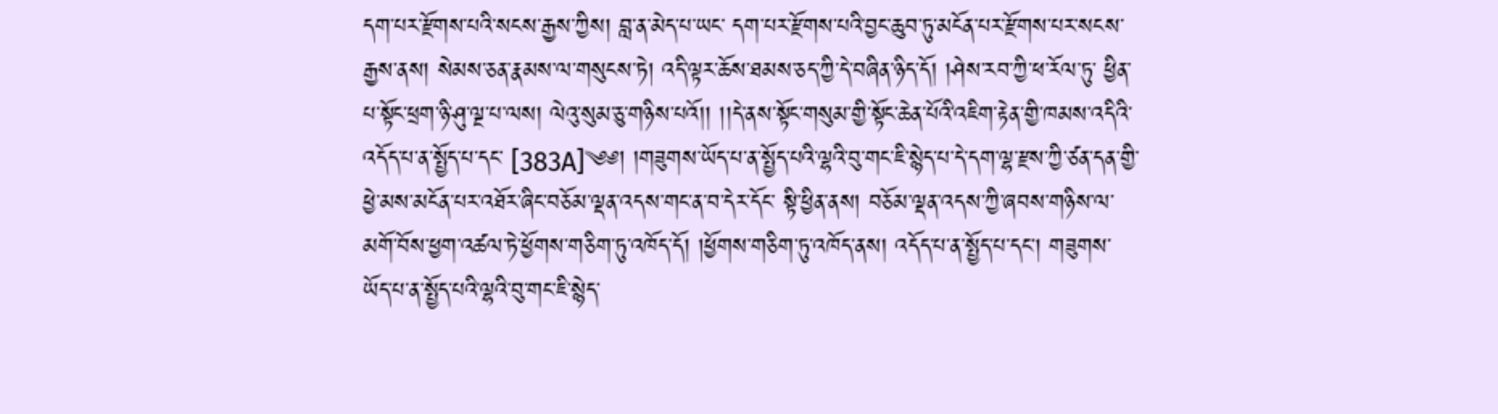དག་པར་རྫོགས་པའི་སངས་རྒྱས་ཀྱིས། བླ་ན་མེད་པ་ཡང་ དག་པར་རྫོགས་པའི་བྱང་ཆུབ་ཏུ་མངོན་པར་རྫོགས་པར་སངས་རྒྱས་ནས། སེམས་ཅན་རྣམས་ལ་གསུངས་ཏེ། འདི་ལྟར་ཆོས་ཐམས་ཅད་ཀྱི་དེ་བཞིན་ཉིད་དོ། །ཤེས་རབ་ཀྱི་ཕ་རོལ་ཏུ་ ཕྱིན་པ་སྟོང་ཕྲག་ཉི་ཤུ་ལྔ་པ་ལས། ལེའུ་སུམ་ཅུ་གཉིས་པའོ།། །།དེ་ནས་སྟོང་གསུམ་གྱི་སྟོང་ཆེན་པོའི་འཇིག་རྟེན་གྱི་ཁམས་འདིའི་འདོད་པ་ན་སྤྱོད་པ་དང་ [383A]༄༅། །གཟུགས་ཡོད་པ་ན་སྤྱོད་པའི་ལྷའི་བུ་གང་ཇི་སྙེད་པ་དེ་དག་ལྷ་རྫས་ཀྱི་ཙན་དན་གྱི་ཕྱེ་མས་མངོན་པར་འཐོར་ཞིང་བཅོམ་ལྡན་འདས་གང་ན་བ་དེར་དོང་ སྟི་ཕྱིན་ནས། བཅོམ་ལྡན་འདས་ཀྱི་ཞབས་གཉིས་ལ་མགོ་བོས་ཕྱག་འཚལ་ཏེ་ཕྱོགས་གཅིག་ཏུ་འཁོད་དོ། །ཕྱོགས་གཅིག་ཏུ་འཁོད་ནས། འདོད་པ་ན་སྤྱོད་པ་དང། གཟུགས་ ཡོད་པ་ན་སྤྱོད་པའི་ལྷའི་བུ་གང་ཇི་སྙེད་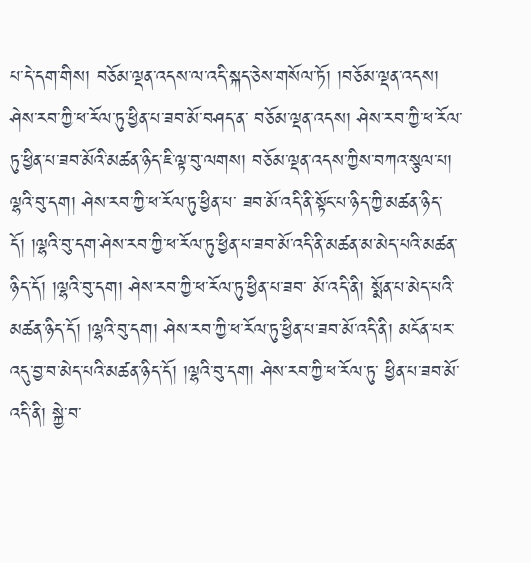པ་དེ་དག་གིས། བཅོམ་ལྡན་འདས་ལ་འདི་སྐད་ཅེས་གསོལ་ཏོ། །བཅོམ་ལྡན་འདས། ཤེས་རབ་ཀྱི་ཕ་རོལ་ཏུ་ཕྱིན་པ་ཟབ་མོ་བཤད་ན་ བཅོམ་ལྡན་འདས། ཤེས་རབ་ཀྱི་ཕ་རོལ་ཏུ་ཕྱིན་པ་ཟབ་མོའི་མཚན་ཉིད་ཇི་ལྟ་བུ་ལགས། བཅོམ་ལྡན་འདས་ཀྱིས་བཀའ་སྩལ་པ། ལྷའི་བུ་དག། ཤེས་རབ་ཀྱི་ཕ་རོལ་ཏུ་ཕྱིན་པ་ ཟབ་མོ་འདི་ནི་སྟོང་པ་ཉིད་ཀྱི་མཚན་ཉིད་དོ། །ལྷའི་བུ་དག་ཤེས་རབ་ཀྱི་ཕ་རོལ་ཏུ་ཕྱིན་པ་ཟབ་མོ་འདི་ནི་མཚན་མ་མེད་པའི་མཚན་ཉིད་དོ། །ལྷའི་བུ་དག། ཤེས་རབ་ཀྱི་ཕ་རོལ་ཏུ་ཕྱིན་པ་ཟབ་ མོ་འདི་ནི། སྨོན་པ་མེད་པའི་མཚན་ཉིད་དོ། །ལྷའི་བུ་དག། ཤེས་རབ་ཀྱི་ཕ་རོལ་ཏུ་ཕྱིན་པ་ཟབ་མོ་འདི་ནི། མངོན་པར་འདུ་བྱ་བ་མེད་པའི་མཚན་ཉིད་དོ། །ལྷའི་བུ་དག། ཤེས་རབ་ཀྱི་ཕ་རོལ་ཏུ་ ཕྱིན་པ་ཟབ་མོ་འདི་ནི། སྐྱེ་བ་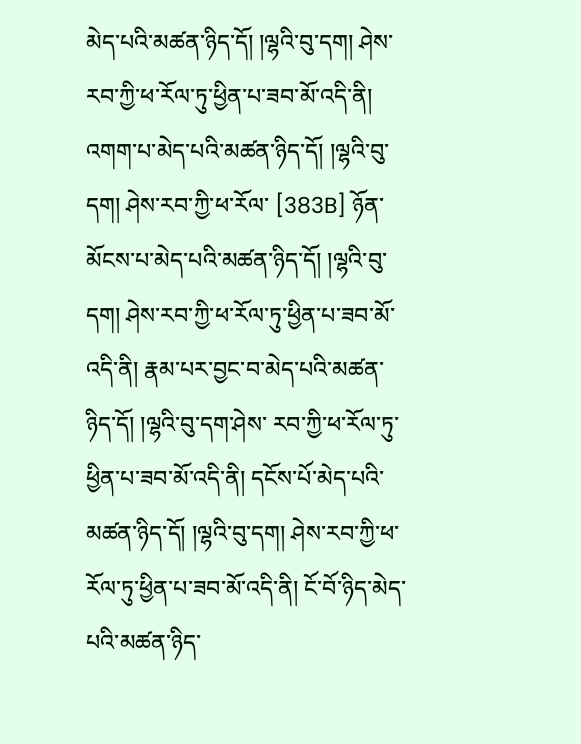མེད་པའི་མཚན་ཉིད་དོ། །ལྷའི་བུ་དག། ཤེས་རབ་ཀྱི་ཕ་རོལ་ཏུ་ཕྱིན་པ་ཟབ་མོ་འདི་ནི། འགག་པ་མེད་པའི་མཚན་ཉིད་དོ། །ལྷའི་བུ་དག། ཤེས་རབ་ཀྱི་ཕ་རོལ་ [383B] ཉོན་མོངས་པ་མེད་པའི་མཚན་ཉིད་དོ། །ལྷའི་བུ་དག། ཤེས་རབ་ཀྱི་ཕ་རོལ་ཏུ་ཕྱིན་པ་ཟབ་མོ་འདི་ནི། རྣམ་པར་བྱང་བ་མེད་པའི་མཚན་ཉིད་དོ། །ལྷའི་བུ་དག་ཤེས་ རབ་ཀྱི་ཕ་རོལ་ཏུ་ཕྱིན་པ་ཟབ་མོ་འདི་ནི། དངོས་པོ་མེད་པའི་མཚན་ཉིད་དོ། །ལྷའི་བུ་དག། ཤེས་རབ་ཀྱི་ཕ་རོལ་ཏུ་ཕྱིན་པ་ཟབ་མོ་འདི་ནི། ངོ་བོ་ཉིད་མེད་པའི་མཚན་ཉིད་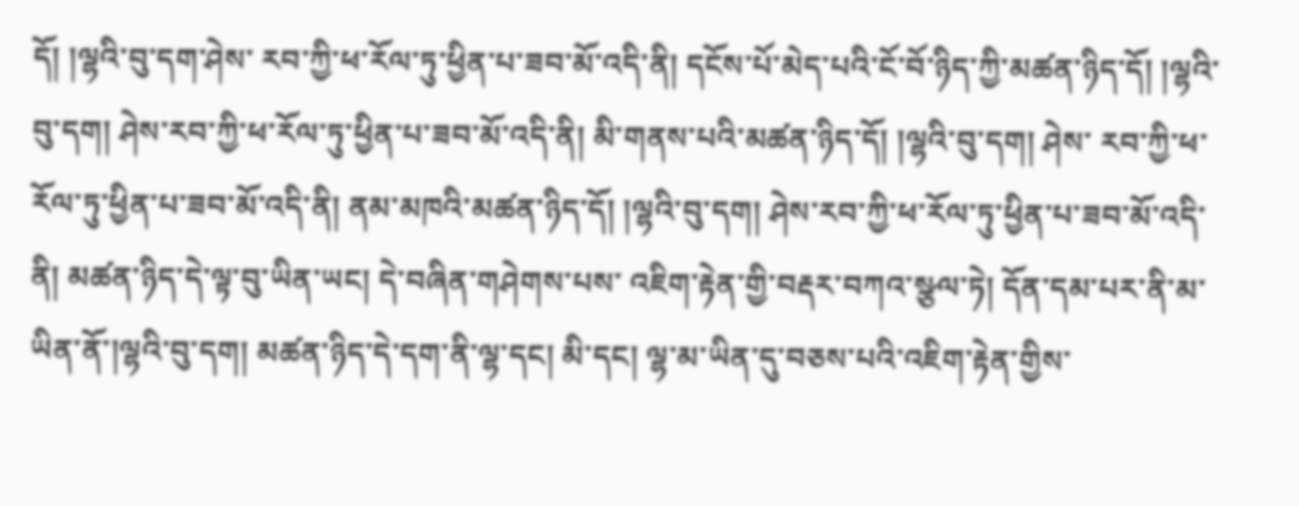དོ། །ལྷའི་བུ་དག་ཤེས་ རབ་ཀྱི་ཕ་རོལ་ཏུ་ཕྱིན་པ་ཟབ་མོ་འདི་ནི། དངོས་པོ་མེད་པའི་ངོ་བོ་ཉིད་ཀྱི་མཚན་ཉིད་དོ། །ལྷའི་བུ་དག། ཤེས་རབ་ཀྱི་ཕ་རོལ་ཏུ་ཕྱིན་པ་ཟབ་མོ་འདི་ནི། མི་གནས་པའི་མཚན་ཉིད་དོ། །ལྷའི་བུ་དག། ཤེས་ རབ་ཀྱི་ཕ་རོལ་ཏུ་ཕྱིན་པ་ཟབ་མོ་འདི་ནི། ནམ་མཁའི་མཚན་ཉིད་དོ། །ལྷའི་བུ་དག། ཤེས་རབ་ཀྱི་ཕ་རོལ་ཏུ་ཕྱིན་པ་ཟབ་མོ་འདི་ནི། མཚན་ཉིད་དེ་ལྟ་བུ་ཡིན་ཡང། དེ་བཞིན་གཤེགས་པས་ འཇིག་རྟེན་གྱི་བརྡར་བཀའ་སྩལ་ཏེ། དོན་དམ་པར་ནི་མ་ཡིན་ནོ་།ལྷའི་བུ་དག། མཚན་ཉིད་དེ་དག་ནི་ལྷ་དང། མི་དང། ལྷ་མ་ཡིན་དུ་བཅས་པའི་འཇིག་རྟེན་གྱིས་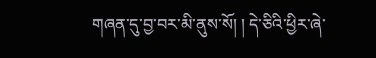གཞན་དུ་བྱ་བར་མི་ནུས་སོ། ། དེ་ཅིའི་ཕྱིར་ཞེ་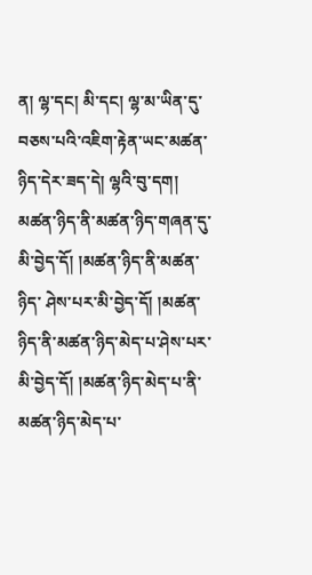ན། ལྷ་དང། མི་དང། ལྷ་མ་ཡིན་དུ་བཅས་པའི་འཇིག་རྟེན་ཡང་མཚན་ཉིད་དེར་ཟད་དེ། ལྷའི་བུ་དག། མཚན་ཉིད་ནི་མཚན་ཉིད་གཞན་དུ་མི་བྱེད་དོ། །མཚན་ཉིད་ནི་མཚན་ཉིད་ ཤེས་པར་མི་བྱེད་དོ། །མཚན་ཉིད་ནི་མཚན་ཉིད་མེད་པ་ཤེས་པར་མི་བྱེད་དོ། །མཚན་ཉིད་མེད་པ་ནི་མཚན་ཉིད་མེད་པ་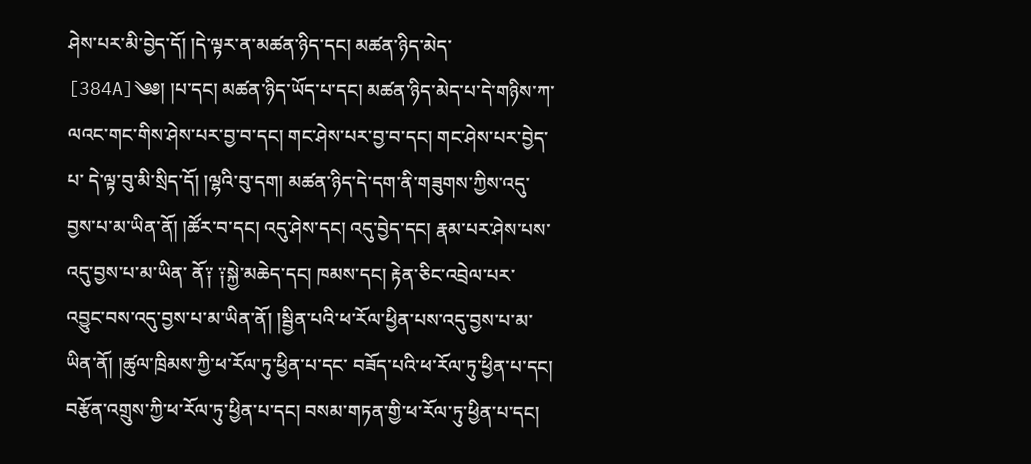ཤེས་པར་མི་བྱེད་དོ། །དེ་ལྟར་ན་མཚན་ཉིད་དང། མཚན་ཉིད་མེད་ [384A]༄༅། །པ་དང། མཚན་ཉིད་ཡོད་པ་དང། མཚན་ཉིད་མེད་པ་དེ་གཉིས་ཀ་ལའང་གང་གིས་ཤེས་པར་བྱ་བ་དང། གང་ཤེས་པར་བྱ་བ་དང། གང་ཤེས་པར་བྱེད་པ་ དེ་ལྟ་བུ་མི་སྲིད་དོ། །ལྷའི་བུ་དག། མཚན་ཉིད་དེ་དག་ནི་གཟུགས་ཀྱིས་འདུ་བྱས་པ་མ་ཡིན་ནོ། །ཚོར་བ་དང། འདུ་ཤེས་དང། འདུ་བྱེད་དང། རྣམ་པར་ཤེས་པས་འདུ་བྱས་པ་མ་ཡིན་ ནོ༑ ༑སྐྱེ་མཆེད་དང། ཁམས་དང། རྟེན་ཅིང་འབྲེལ་པར་འབྱུང་བས་འདུ་བྱས་པ་མ་ཡིན་ནོ། །སྦྱིན་པའི་ཕ་རོལ་ཕྱིན་པས་འདུ་བྱས་པ་མ་ཡིན་ནོ། །ཚུལ་ཁྲིམས་ཀྱི་ཕ་རོལ་ཏུ་ཕྱིན་པ་དང་ བཟོད་པའི་ཕ་རོལ་ཏུ་ཕྱིན་པ་དང། བརྩོན་འགྲུས་ཀྱི་ཕ་རོལ་ཏུ་ཕྱིན་པ་དང། བསམ་གཏན་གྱི་ཕ་རོལ་ཏུ་ཕྱིན་པ་དང།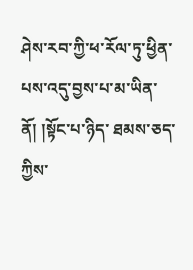ཤེས་རབ་ཀྱི་ཕ་རོལ་ཏུ་ཕྱིན་པས་འདུ་བྱས་པ་མ་ཡིན་ནོ། །སྟོང་པ་ཉིད་ ཐམས་ཅད་ཀྱིས་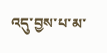འདུ་བྱས་པ་མ་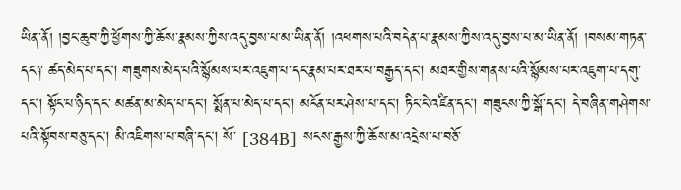ཡིན་ནོ། །བྱང་ཆུབ་ཀྱི་ཕྱོགས་ཀྱི་ཆོས་རྣམས་ཀྱིས་འདུ་བྱས་པ་མ་ཡིན་ནོ། །འཕགས་པའི་བདེན་པ་རྣམས་ཀྱིས་འདུ་བྱས་པ་མ་ཡིན་ནོ། །བསམ་གཏན་ དང༑ ཚད་མེད་པ་དང། གཟུགས་མེད་པའི་སྙོམས་པར་འཇུག་པ་དང་རྣམ་པར་ཐར་པ་བརྒྱད་དང། མཐར་གྱིས་གནས་པའི་སྙོམས་པར་འཇུག་པ་དགུ་དང། སྟོང་པ་ཉིད་དང་ མཚན་མ་མེད་པ་དང། སྨོན་པ་མེད་པ་དང། མངོན་པར་ཤེས་པ་དང། ཏིང་ངེ་འཛིན་དང། གཟུངས་ཀྱི་སྒོ་དང། དེ་བཞིན་གཤེགས་པའི་སྟོབས་བཅུ་དང། མི་འཇིགས་པ་བཞི་དང། སོ་ [384B] སངས་རྒྱས་ཀྱི་ཆོས་མ་འདྲེས་པ་བཅོ་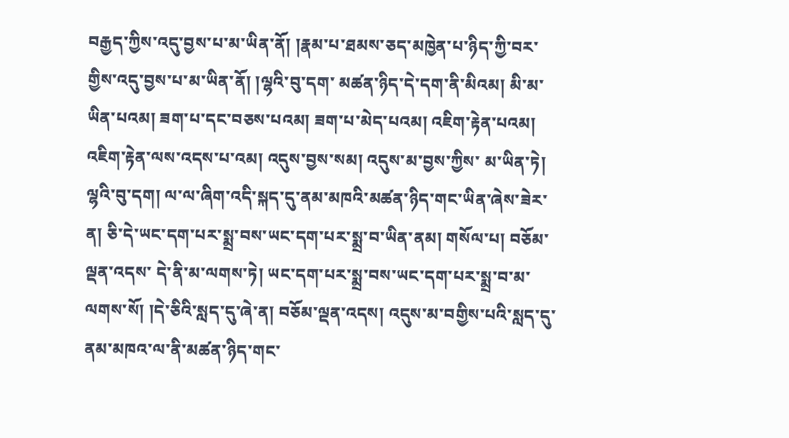བརྒྱད་ཀྱིས་འདུ་བྱས་པ་མ་ཡིན་ནོ། །རྣམ་པ་ཐམས་ཅད་མཁྱེན་པ་ཉིད་ཀྱི་བར་གྱིས་འདུ་བྱས་པ་མ་ཡིན་ནོ། །ལྷའི་བུ་དག་ མཚན་ཉིད་དེ་དག་ནི་མིའམ། མི་མ་ཡིན་པའམ། ཟག་པ་དང་བཅས་པའམ། ཟག་པ་མེད་པའམ། འཇིག་རྟེན་པའམ། འཇིག་རྟེན་ལས་འདས་པ་འམ། འདུས་བྱས་སམ། འདུས་མ་བྱས་ཀྱིས་ མ་ཡིན་ཏེ། ལྷའི་བུ་དག། ལ་ལ་ཞིག་འདི་སྐད་དུ་ནམ་མཁའི་མཚན་ཉིད་གང་ཡིན་ཞེས་ཟེར་ན། ཅི་དེ་ཡང་དག་པར་སྨྲ་བས་ཡང་དག་པར་སྨྲ་བ་ཡིན་ནམ། གསོལ་པ། བཅོམ་ལྡན་འདས་ དེ་ནི་མ་ལགས་ཏེ། ཡང་དག་པར་སྨྲ་བས་ཡང་དག་པར་སྨྲ་བ་མ་ལགས་སོ། །དེ་ཅིའི་སླད་དུ་ཞེ་ན། བཅོམ་ལྡན་འདས། འདུས་མ་བགྱིས་པའི་སླད་དུ་ནམ་མཁའ་ལ་ནི་མཚན་ཉིད་གང་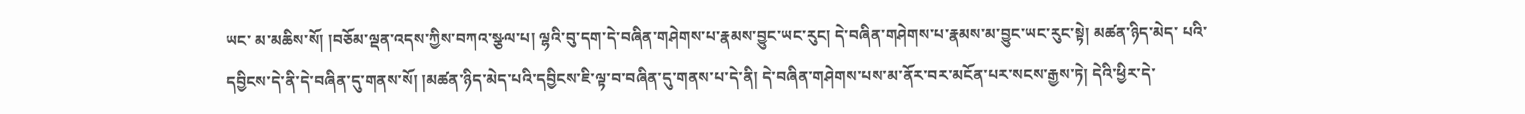ཡང་ མ་མཆིས་སོ། །བཅོམ་ལྡན་འདས་ཀྱིས་བཀའ་སྩལ་པ། ལྷའི་བུ་དག་དེ་བཞིན་གཤེགས་པ་རྣམས་བྱུང་ཡང་རུང། དེ་བཞིན་གཤེགས་པ་རྣམས་མ་བྱུང་ཡང་རུང་སྟེ། མཚན་ཉིད་མེད་ པའི་དབྱིངས་དེ་ནི་དེ་བཞིན་དུ་གནས་སོ། །མཚན་ཉིད་མེད་པའི་དབྱིངས་ཇི་ལྟ་བ་བཞིན་དུ་གནས་པ་དེ་ནི། དེ་བཞིན་གཤེགས་པས་མ་ནོར་བར་མངོན་པར་སངས་རྒྱས་ཏེ། དེའི་ཕྱིར་དེ་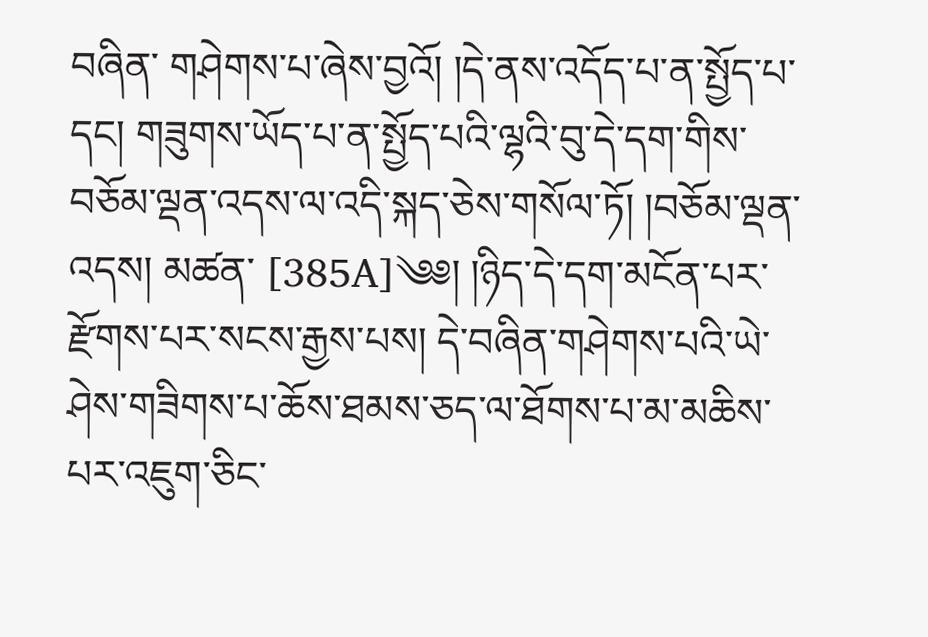བཞིན་ གཤེགས་པ་ཞེས་བྱའོ། །དེ་ནས་འདོད་པ་ན་སྤྱོད་པ་དང། གཟུགས་ཡོད་པ་ན་སྤྱོད་པའི་ལྷའི་བུ་དེ་དག་གིས་བཅོམ་ལྡན་འདས་ལ་འདི་སྐད་ཅེས་གསོལ་ཏོ། །བཅོམ་ལྡན་འདས། མཚན་ [385A]༄༅། །ཉིད་དེ་དག་མངོན་པར་རྫོགས་པར་སངས་རྒྱས་པས། དེ་བཞིན་གཤེགས་པའི་ཡེ་ཤེས་གཟིགས་པ་ཆོས་ཐམས་ཅད་ལ་ཐོགས་པ་མ་མཆིས་པར་འཇུག་ཅིང་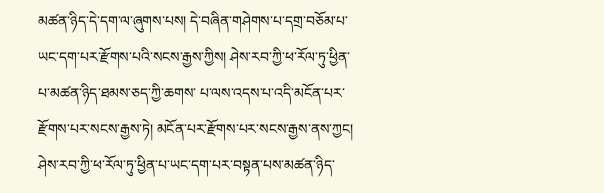མཚན་ཉིད་དེ་དག་ལ་ཞུགས་པས། དེ་བཞིན་གཤེགས་པ་དགྲ་བཅོམ་པ་ཡང་དག་པར་རྫོགས་པའི་སངས་རྒྱས་ཀྱིས། ཤེས་རབ་ཀྱི་ཕ་རོལ་ཏུ་ཕྱིན་པ་མཚན་ཉིད་ཐམས་ཅད་ཀྱི་ཆགས་ པ་ལས་འདས་པ་འདི་མངོན་པར་རྫོགས་པར་སངས་རྒྱས་ཏེ། མངོན་པར་རྫོགས་པར་སངས་རྒྱས་ནས་ཀྱང། ཤེས་རབ་ཀྱི་ཕ་རོལ་ཏུ་ཕྱིན་པ་ཡང་དག་པར་བསྟན་པས་མཚན་ཉིད་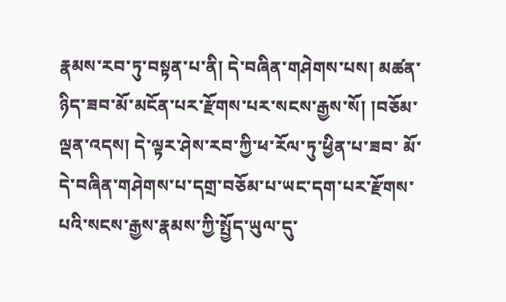རྣམས་རབ་ཏུ་བསྟན་པ་ནི། དེ་བཞིན་གཤེགས་པས། མཚན་ཉིད་ཟབ་མོ་མངོན་པར་རྫོགས་པར་སངས་རྒྱས་སོ། །བཅོམ་ལྡན་འདས། དེ་ལྟར་ཤེས་རབ་ཀྱི་ཕ་རོལ་ཏུ་ཕྱིན་པ་ཟབ་ མོ་དེ་བཞིན་གཤེགས་པ་དགྲ་བཅོམ་པ་ཡང་དག་པར་རྫོགས་པའི་སངས་རྒྱས་རྣམས་ཀྱི་སྤྱོད་ཡུལ་དུ་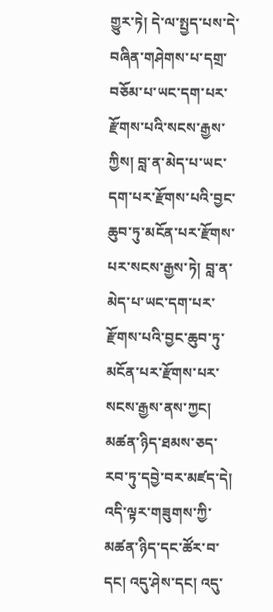གྱུར་ཏེ། དེ་ལ་སྤྱད་པས་དེ་བཞིན་གཤེགས་པ་དགྲ་བཅོམ་པ་ཡང་དག་པར་ རྫོགས་པའི་སངས་རྒྱས་ཀྱིས། བླ་ན་མེད་པ་ཡང་དག་པར་རྫོགས་པའི་བྱང་ཆུབ་ཏུ་མངོན་པར་རྫོགས་པར་སངས་རྒྱས་ཏེ། བླ་ན་མེད་པ་ཡང་དག་པར་རྫོགས་པའི་བྱང་ཆུབ་ཏུ་ མངོན་པར་རྫོགས་པར་སངས་རྒྱས་ནས་ཀྱང། མཚན་ཉིད་ཐམས་ཅད་རབ་ཏུ་དབྱེ་བར་མཛད་དེ། འདི་ལྟར་གཟུགས་ཀྱི་མཚན་ཉིད་དང་ཚོར་བ་དང། འདུ་ཤེས་དང། འདུ་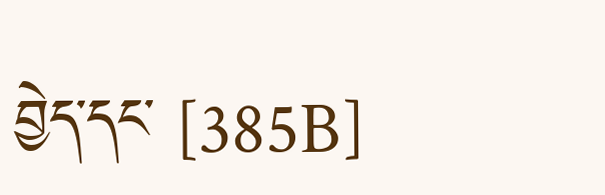བྱེད་དང་ [385B]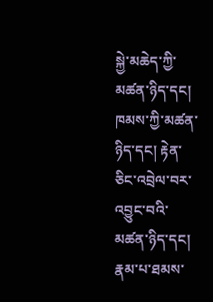སྐྱེ་མཆེད་ཀྱི་མཚན་ཉིད་དང། ཁམས་ཀྱི་མཚན་ཉིད་དང། རྟེན་ཅིང་འབྲེལ་བར་འབྱུང་བའི་མཚན་ཉིད་དང། རྣམ་པ་ཐམས་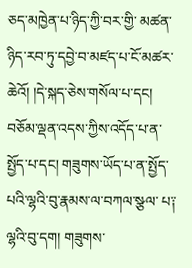ཅད་མཁྱེན་པ་ཉིད་ཀྱི་བར་གྱི་ མཚན་ཉིད་རབ་ཏུ་དབྱེ་བ་མཛད་པ་ངོ་མཚར་ཆེའོ། །དེ་སྐད་ཅེས་གསོལ་པ་དང། བཅོམ་ལྡན་འདས་ཀྱིས་འདོད་པ་ན་སྤྱོད་པ་དང། གཟུགས་ཡོད་པ་ན་སྤྱོད་པའི་ལྷའི་བུ་རྣམས་ལ་བཀལ་སྩལ་ པ༑ ལྷའི་བུ་དག། གཟུགས་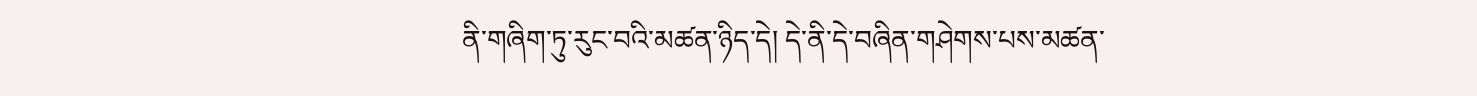ནི་གཞིག་ཏུ་རུང་བའི་མཚན་ཉིད་དེ། དེ་ནི་དེ་བཞིན་གཤེགས་པས་མཚན་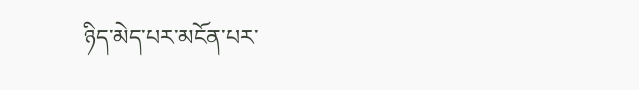ཉིད་མེད་པར་མངོན་པར་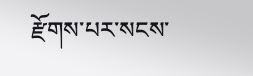རྫོགས་པར་སངས་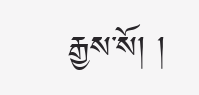རྒྱས་སོ། །